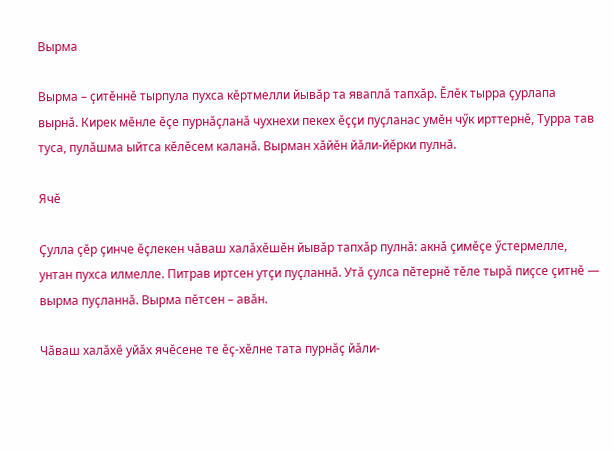Вырма

Вырма – ҫитӗннӗ тырпула пухса кӗртмелли йывӑр та яваплӑ тапхӑр. Ӗлӗк тырра ҫурлапа вырнӑ. Кирек мӗнле ӗҫе пурнӑҫланӑ чухнехи пекех ӗҫҫи пуҫланас умӗн чӳк ирттернӗ, Турра тав туса, пулӑшма ыйтса кӗлӗсем каланӑ. Вырман хӑйӗн йӑли-йӗрки пулнӑ.

Ячӗ

Ҫулла ҫӗр ҫинче ӗҫлекен чӑваш халӑхӗшӗн йывӑр тапхӑр пулнӑ: акнӑ ҫимӗҫе ӳстермелле, унтан пухса илмелле. Питрав иртсен утҫи пуҫланнӑ. Утӑ ҫулса пӗтернӗ тӗле тырӑ пиҫсе ҫитнӗ — вырма пуҫланнӑ. Вырма пӗтсен – авӑн.

Чӑваш халӑхӗ уйӑх ячӗсене те ӗҫ-хӗлне тата пурнӑҫ йӑли-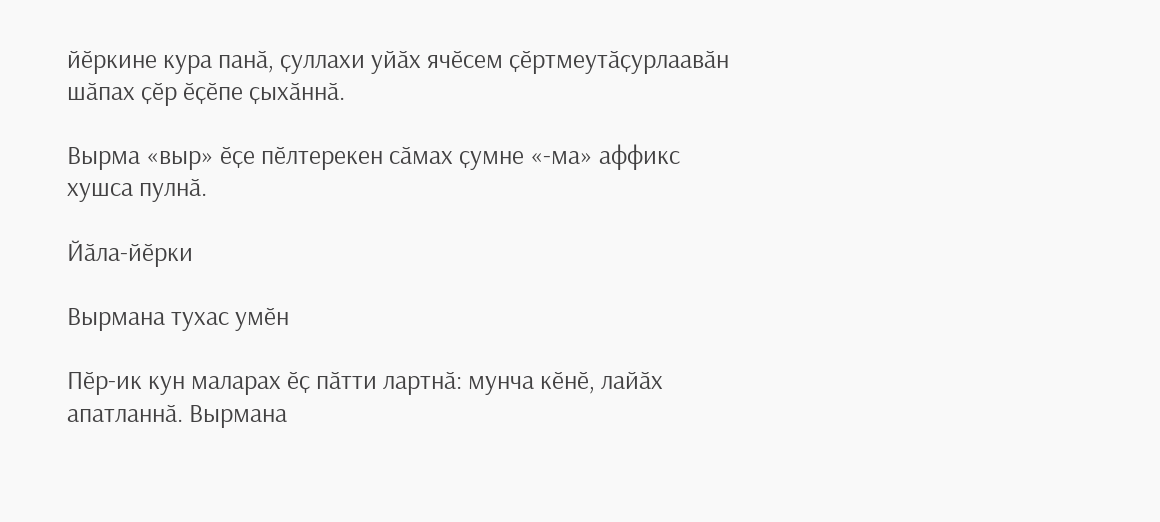йӗркине кура панӑ, ҫуллахи уйӑх ячӗсем ҫӗртмеутӑҫурлаавӑн шӑпах ҫӗр ӗҫӗпе ҫыхӑннӑ.

Вырма «выр» ӗҫе пӗлтерекен сӑмах ҫумне «-ма» аффикс хушса пулнӑ.

Йӑла-йӗрки

Вырмана тухас умӗн

Пӗр-ик кун маларах ӗҫ пӑтти лартнӑ: мунча кӗнӗ, лайӑх апатланнӑ. Вырмана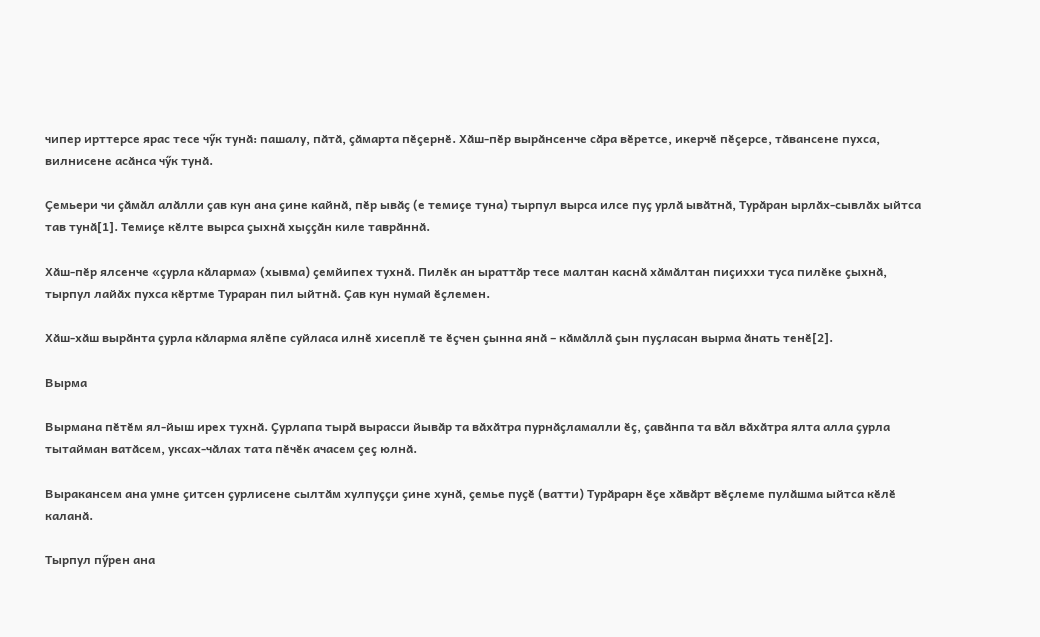чипер ирттерсе ярас тесе чӳк тунӑ: пашалу, пӑтӑ, ҫӑмарта пӗҫернӗ. Хӑш-пӗр вырӑнсенче сӑра вӗретсе, икерчӗ пӗҫерсе, тӑвансене пухса, вилнисене асӑнса чӳк тунӑ.

Ҫемьери чи ҫӑмӑл алӑлли ҫав кун ана ҫине кайнӑ, пӗр ывӑҫ (е темиҫе туна) тырпул вырса илсе пуҫ урлӑ ывӑтнӑ, Турӑран ырлӑх-сывлӑх ыйтса тав тунӑ[1]. Темиҫе кӗлте вырса ҫыхнӑ хыҫҫӑн киле таврӑннӑ.

Хӑш-пӗр ялсенче «ҫурла кӑларма» (хывма) ҫемйипех тухнӑ. Пилӗк ан ыраттӑр тесе малтан каснӑ хӑмӑлтан пиҫиххи туса пилӗке ҫыхнӑ, тырпул лайӑх пухса кӗртме Тураран пил ыйтнӑ. Ҫав кун нумай ӗҫлемен.

Хӑш-хӑш вырӑнта ҫурла кӑларма ялӗпе суйласа илнӗ хисеплӗ те ӗҫчен ҫынна янӑ – кӑмӑллӑ ҫын пуҫласан вырма ӑнать тенӗ[2].

Вырма

Вырмана пӗтӗм ял-йыш ирех тухнӑ. Ҫурлапа тырӑ вырасси йывӑр та вӑхӑтра пурнӑҫламалли ӗҫ, ҫавӑнпа та вӑл вӑхӑтра ялта алла ҫурла тытайман ватӑсем, уксах-чӑлах тата пӗчӗк ачасем ҫеҫ юлнӑ.

Выракансем ана умне ҫитсен ҫурлисене сылтӑм хулпуҫҫи ҫине хунӑ, ҫемье пуҫӗ (ватти) Турӑрарн ӗҫе хӑвӑрт вӗҫлеме пулӑшма ыйтса кӗлӗ каланӑ.

Тырпул пӳрен ана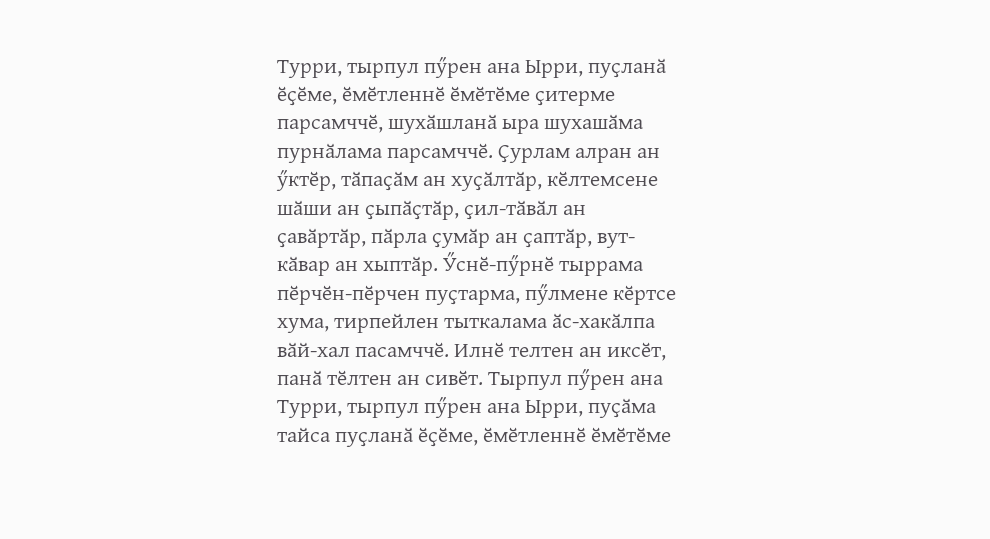Турри, тырпул пӳрен ана Ырри, пуҫланӑ ӗҫӗме, ӗмӗтленнӗ ӗмӗтӗме ҫитерме парсамччӗ, шухӑшланӑ ыра шухашӑма пурнӑлама парсамччӗ. Ҫурлам алран ан ӳктӗр, тӑпаҫӑм ан хуҫӑлтӑр, кӗлтемсене шӑши ан ҫыпӑҫтӑр, ҫил-тӑвӑл ан ҫавӑртӑр, пӑрла ҫумӑр ан ҫаптӑр, вут-кӑвар ан хыптӑр. Ӳснӗ-пӳрнӗ тыррама пӗрчӗн-пӗрчен пуҫтарма, пӳлмене кӗртсе хума, тирпейлен тыткалама ӑс-хакӑлпа вӑй-хал пасамччӗ. Илнӗ телтен ан иксӗт, панӑ тӗлтен ан сивӗт. Тырпул пӳрен ана Турри, тырпул пӳрен ана Ырри, пуҫӑма тайса пуҫланӑ ӗҫӗме, ӗмӗтленнӗ ӗмӗтӗме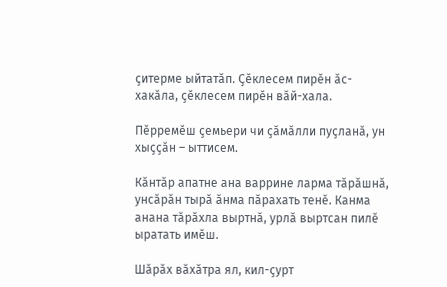ҫитерме ыйтатӑп. Ҫӗклесем пирӗн ӑс-хакӑла, ҫӗклесем пирӗн вӑй-хала.

Пӗрремӗш ҫемьери чи ҫӑмӑлли пуҫланӑ, ун хыҫҫӑн – ыттисем.

Кӑнтӑр апатне ана варрине ларма тӑрӑшнӑ, унсӑрӑн тырӑ ӑнма пӑрахать тенӗ. Канма анана тӑрӑхла выртнӑ, урлӑ выртсан пилӗ ыратать имӗш.

Шӑрӑх вӑхӑтра ял, кил-ҫурт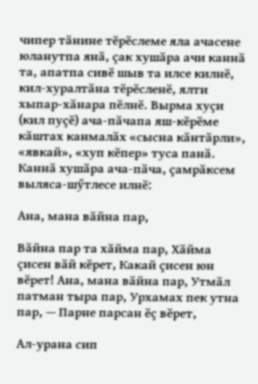чипер тӑнине тӗрӗслеме яла ачасене юланутпа янӑ, ҫак хушӑра ачи каннӑ та, апатпа сивӗ шыв та илсе килнӗ, кил-хуралтӑна тӗрӗсленӗ, ялти хыпар-хӑнара пӗлнӗ. Вырма хуҫи (кил пуҫӗ) ача-пӑчапа яш-кӗрӗме кӑштах канмалӑх «сысна кӑнтӑрли», «явкай», «хуп кӗпер» туса панӑ. Каннӑ хушӑра ача-пӑча, ҫамрӑксем выляса-шӳтлесе илнӗ:

Ана, мана вӑйна пар,

Вӑйна пар та хӑйма пар, Хӑйма ҫисен вӑй кӗрет, Какай ҫисен юн вӗрет! Ана, мана вӑйна пар, Утмӑл патман тыра пар, Урхамах пек утна пар, — Парне парсан ӗҫ вӗрет,

Ал-урана сип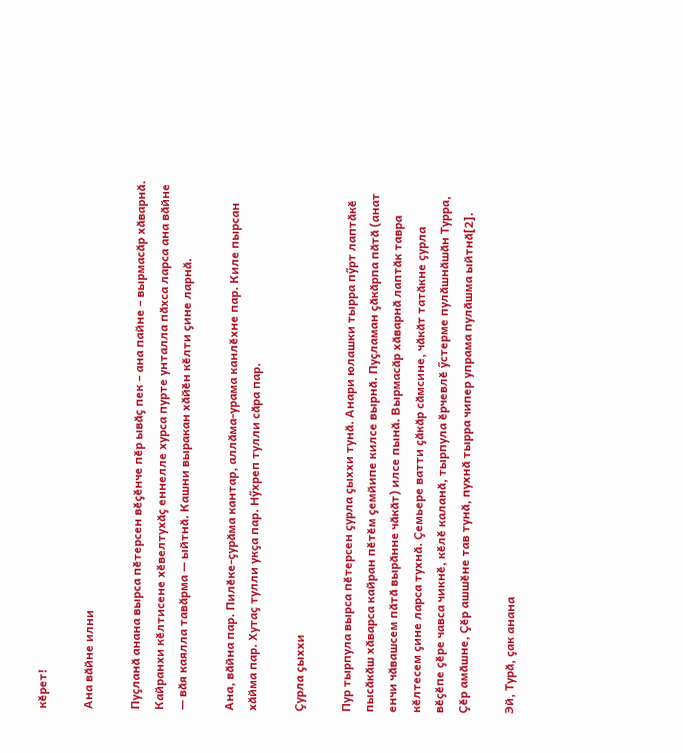кӗрет!

Ана вӑйне илни

Пуҫланӑ анана вырса пӗтерсен вӗҫӗнче пӗр ывӑҫ пек – ана пайне – вырмасӑр хӑварнӑ. Кайранхи кӗлтисене хӗвелтухӑҫ еннелле хурса пурте унталла пӑхса ларса ана вӑйне — вӑя каялла тавӑрма — ыйтнӑ. Кашни выракан хӑйӗн кӗлти ҫине ларнӑ.

Ана, вӑйна пар. Пилӗке-ҫурӑма кантар, аллӑма-урама канлӗхне пар. Киле пырсан хӑйма пар. Хутаҫ тулли укҫа пар. Нӳхреп тулли сӑра пар.

Ҫурла ҫыххи

Пур тырпула вырса пӗтерсен ҫурла ҫыххи тунӑ. Анари юлашки тырра пӳрт лаптӑкӗ пысӑкӑш хӑварса кайран пӗтӗм ҫемйипе килсе вырнӑ. Пуҫламан ҫӑкӑрпа пӑтӑ (анат енчи чӑвашсем пӑтӑ вырӑнне чӑкӑт) илсе пынӑ. Вырмасӑр хӑварнӑ лаптӑк тавра кӗлтесем ҫине ларса тухнӑ. Ҫемьере ватти ҫӑкӑр сӑмсине, чӑкӑт татӑкне ҫурла вӗҫӗпе ҫӗре чавса чикнӗ, кӗлӗ каланӑ, тырпула ӗрчевлӗ ӳстерме пулӑшнӑшӑн Турра, Ҫӗр амӑшне, Ҫӗр ашшӗне тав тунӑ, пухнӑ тырра чипер упрама пулӑшма ыйтнӑ[2].

Эй, Турӑ, ҫак анана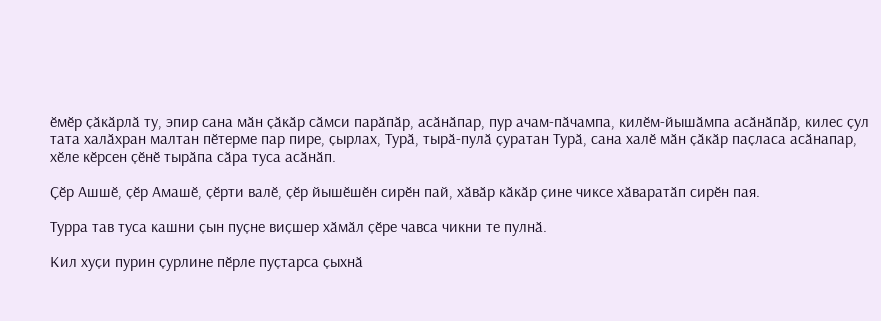ӗмӗр ҫӑкӑрлӑ ту, эпир сана мӑн ҫӑкӑр сӑмси парӑпӑр, асӑнӑпар, пур ачам-пӑчампа, килӗм-йышӑмпа асӑнӑпӑр, килес ҫул тата халӑхран малтан пӗтерме пар пире, ҫырлах, Турӑ, тырӑ-пулӑ ҫуратан Турӑ, сана халӗ мӑн ҫӑкӑр паҫласа асӑнапар, хӗле кӗрсен ҫӗнӗ тырӑпа сӑра туса асӑнӑп.

Ҫӗр Ашшӗ, ҫӗр Амашӗ, ҫӗрти валӗ, ҫӗр йышӗшӗн сирӗн пай, хӑвӑр кӑкӑр ҫине чиксе хӑваратӑп сирӗн пая.

Турра тав туса кашни ҫын пуҫне виҫшер хӑмӑл ҫӗре чавса чикни те пулнӑ.

Кил хуҫи пурин ҫурлине пӗрле пуҫтарса ҫыхнӑ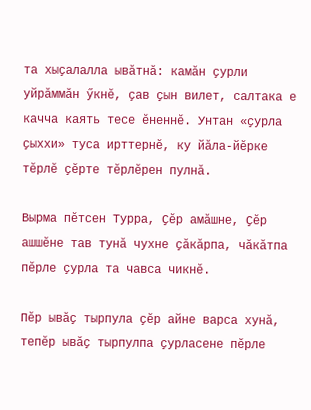та хыҫалалла ывӑтнӑ: камӑн ҫурли уйрӑммӑн ӳкнӗ, ҫав ҫын вилет, салтака е качча каять тесе ӗненнӗ. Унтан «ҫурла ҫыххи» туса ирттернӗ, ку йӑла-йӗрке тӗрлӗ ҫӗрте тӗрлӗрен пулнӑ.

Вырма пӗтсен Турра, Ҫӗр амӑшне, Ҫӗр ашшӗне тав тунӑ чухне ҫӑкӑрпа, чӑкӑтпа пӗрле ҫурла та чавса чикнӗ.

Пӗр ывӑҫ тырпула ҫӗр айне варса хунӑ, тепӗр ывӑҫ тырпулпа ҫурласене пӗрле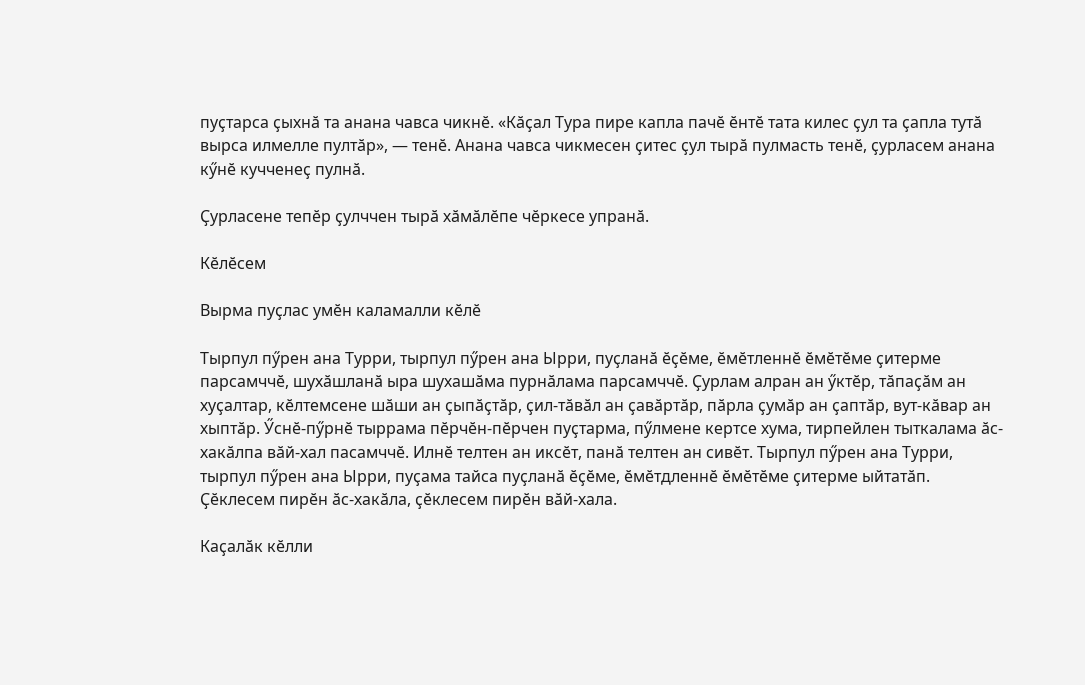пуҫтарса ҫыхнӑ та анана чавса чикнӗ. «Кӑҫал Тура пире капла пачӗ ӗнтӗ тата килес ҫул та ҫапла тутӑ вырса илмелле пултӑр», — тенӗ. Анана чавса чикмесен ҫитес ҫул тырӑ пулмасть тенӗ, ҫурласем анана кӳнӗ кучченеҫ пулнӑ.

Ҫурласене тепӗр ҫулччен тырӑ хӑмӑлӗпе чӗркесе упранӑ.

Кӗлӗсем

Вырма пуҫлас умӗн каламалли кӗлӗ

Тырпул пӳрен ана Турри, тырпул пӳрен ана Ырри, пуҫланӑ ӗҫӗме, ӗмӗтленнӗ ӗмӗтӗме ҫитерме парсамччӗ, шухӑшланӑ ыра шухашӑма пурнӑлама парсамччӗ. Ҫурлам алран ан ӳктӗр, тӑпаҫӑм ан хуҫалтар, кӗлтемсене шӑши ан ҫыпӑҫтӑр, ҫил-тӑвӑл ан ҫавӑртӑр, пӑрла ҫумӑр ан ҫаптӑр, вут-кӑвар ан хыптӑр. Ӳснӗ-пӳрнӗ тыррама пӗрчӗн-пӗрчен пуҫтарма, пӳлмене кертсе хума, тирпейлен тыткалама ӑс-хакӑлпа вӑй-хал пасамччӗ. Илнӗ телтен ан иксӗт, панӑ телтен ан сивӗт. Тырпул пӳрен ана Турри, тырпул пӳрен ана Ырри, пуҫама тайса пуҫланӑ ӗҫӗме, ӗмӗтдленнӗ ӗмӗтӗме ҫитерме ыйтатӑп. Ҫӗклесем пирӗн ӑс-хакӑла, ҫӗклесем пирӗн вӑй-хала.

Каҫалӑк кӗлли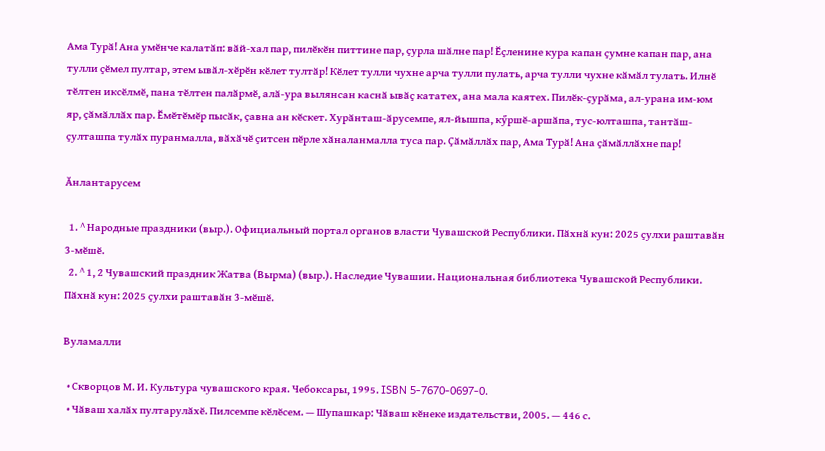Ама Турӑ! Ана умӗнче калатӑп: вӑй-хал пар, пилӗкӗн питтине пар, ҫурла шӑлне пар! Ӗҫленине кура капан ҫумне капан пар, ана тулли ҫӗмел пултар, этем ывӑл-хӗрӗн кӗлет тултӑр! Кӗлет тулли чухне арча тулли пулать, арча тулли чухне кӑмӑл тулать. Илнӗ тӗлтен иксӗлмӗ, пана тӗлтен палӑрмӗ, алӑ-ура вылянсан каснӑ ывӑҫ кататех, ана мала каятех. Пилӗк-ҫурӑма, ал-урана им-юм яр, ҫӑмӑллӑх пар. Ӗмӗтӗмӗр пысӑк, ҫавна ан кӗскет. Хурӑнташ-ӑрусемпе, ял-йышпа, кӳршӗ-аршӑпа, тус-юлташпа, тантӑш-ҫулташпа тулӑх пуранмалла, вӑхӑчӗ ҫитсен пӗрле хӑналанмалла туса пар. Ҫӑмӑллӑх пар, Ама Турӑ! Ана ҫӑмӑллӑхне пар!

Ӑнлантарусем

  1. ^ Народные праздники (выр.). Официальный портал органов власти Чувашской Республики. Пӑхнӑ кун: 2025 ҫулхи раштавӑн 3-мӗшӗ.
  2. ^ 1, 2 Чувашский праздник Жатва (Вырма) (выр.). Наследие Чувашии. Национальная библиотека Чувашской Республики. Пӑхнӑ кун: 2025 ҫулхи раштавӑн 3-мӗшӗ.

Вуламалли

  • Скворцов М. И. Культура чувашского края. Чебоксары, 1995. ISBN 5-7670-0697-0.
  • Чӑваш халӑх пултарулӑхӗ. Пилсемпе кӗлӗсем. — Шупашкар: Чӑваш кӗнеке издательстви, 2005. — 446 с.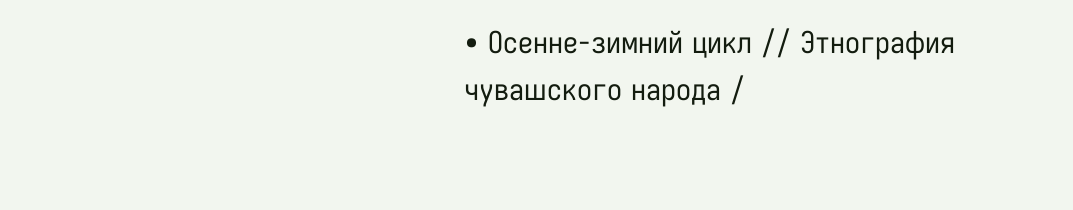• Осенне-зимний цикл // Этнография чувашского народа /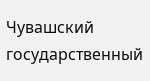Чувашский государственный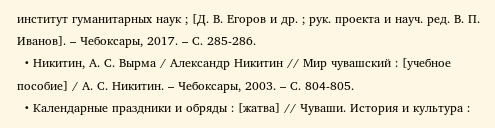институт гуманитарных наук ; [Д. В. Егоров и др. ; рук. проекта и науч. ред. В. П. Иванов]. – Чебоксары, 2017. – С. 285-286.
  • Никитин, А. С. Вырма / Александр Никитин // Мир чувашский : [учебное пособие] / А. С. Никитин. – Чебоксары, 2003. – С. 804-805.
  • Календарные праздники и обряды : [жатва] // Чуваши. История и культура :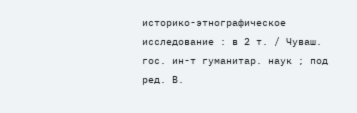историко-этнографическое исследование : в 2 т. / Чуваш. гос. ин-т гуманитар. наук ; под ред. В.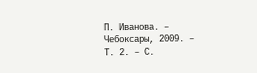П. Иванова. – Чебоксары, 2009. – Т. 2. – С.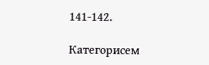141-142.

Категорисем